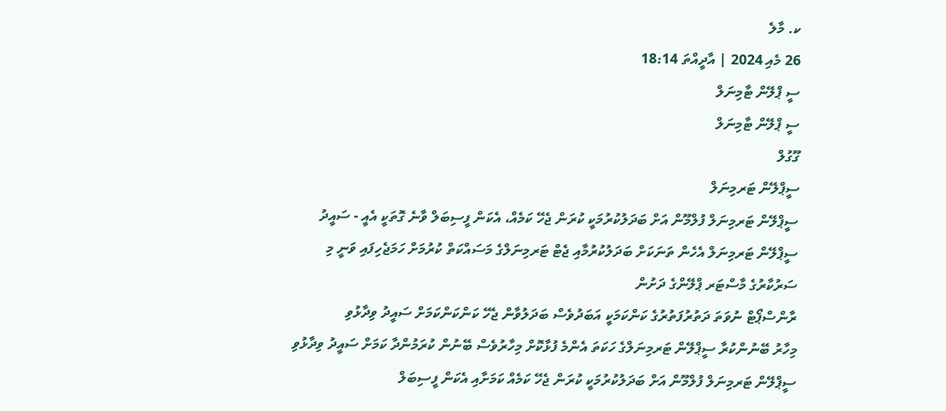ކ. މާލެ
26 މެއި 2024 | އާދީއްތަ 18:14
ސީ ޕްލޭން ޓާމިނަލް
ސީ ޕްލޭން ޓާމިނަލް
ގޫގުލް
ސީޕްލޭން ޓަރމިނަލް
ސީޕްލޭން ޓަރމިނަލް ފުލްމޫން އަށް ބަދަލުކުރުމަކީ ކުރަން ޖެހޭ ކަމެއް، އެކަން ފީސިބަލް ވާނެ ގޮތަކީ އެއީ - ސައީދު
ސީޕްލޭން ޓަރމިނަލް އެހެން ތަނަކަށް ބަދަލުކުރުމާއި ޖެޓް ޓަރމިނަލްގެ މަސައްކަތް ކުރުމަށް ހަމަޖެހިފައި ވަނީ މި ސަރުކާރުގެ މާސްޓަރ ޕްލޭންގެ ދަށުން
ރާންސްޕޯޓް ނުވަތަ ދަތުރުފަތުރުގެ ކަންކަމަކީ އަބަދުވެސް ބަދަލުވާން ޖެހޭ ކަންކަންކަމަށް ސައީދު ވިދާޅުވި
މިހާރު ބޭނުންކުރާ ސީޕްލޭން ޓަރމިނަލްގެ ހަކަތަ އެންމެ ފުޅާކޮށް މިހާރުވެސް ބޭނުން ކުރަމުންދާ ކަމަށް ސައީދު ވިދާޅުވި
ސީޕްލޭން ޓަރމިނަލް ފުލްމޫން އަށް ބަދަލުކުރުމަކީ ކުރަން ޖެހޭ ކަމެއް ކަމަށާއި އެކަން ފީސިބަލް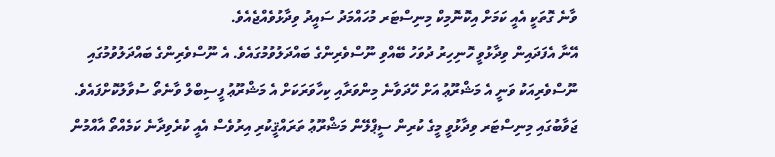ވާނެ ގޮތަކީ އެއީ ކަމަށް އިކޮނޮމިކް މިނިސްޓަރ މުހައްމަދު ސައީދު ވިދާޅުވެއްޖެއެވެ.
އޭނާ އެފަދައިން ވިދާޅުވީ ހޮނިހިރު ދުވަހު ބޭއްވި ނޫސްވެރިންގެ ބައްދަލުވުމުގައެވެ. އެ ނޫސްވެރިންގެ ބައްދަލުވުމުގައި ނޫސްވެރިއަކު ވަނީ އެ މަޝްރޫޢު އަށް ހޭދަވާނެ މިންވަރާއި ކިހާވަރަކަށް އެ މަޝްރޫޢު ފީސިބްލް ވާނެތޯ ސުވާލުކޮށްފައެވެ. ޖަވާބުގައި މިނިސްޓަރ ވިދާޅުވީ މީގެ ކުރިން ސީޕްލޭން މަޝްރޫޢު ތަރައްޤީކުރި އިރުވެސް އެއީ ކުރެވިދާނެ ކަމެއްތޯ އާއްމުން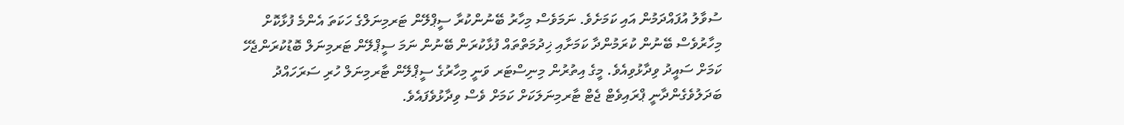ސުވާލު އުފައްދަމުން އައި ކަމަށެވެ. ނަމަވެސް މިހާރު ބޭނުންކުރާ ސީޕްލޭން ޓަރމިނަލްގެ ހަކަތަ އެންމެ ފުޅާކޮށް މިހާރުވެސް ބޭނުން ކުރަމުންދާ ކަމަށާއި ޚިދުމަތްތައް ފުޅާކުރަން ބޭނުން ނަމަ ސީޕްލޭން ޓަރމިނަލް ބޮޑުކުރަންޖެހޭ ކަމަށް ސައީދު ވިދާޅުވިއެވެ. މީގެ އިތުރުން މިނިސްޓަރ ވަނީ މިހާރުގެ ސީޕްލޭން ޓާރމިނަލް ހުރި ސަރަހައްދު ބަދަލުވެގެންދާނީ ޕްރައިވެޓް ޖެޓް ޓާރމިނަލަކަށް ކަމަށް ވެސް ވިދާޅުވެފައެވެ.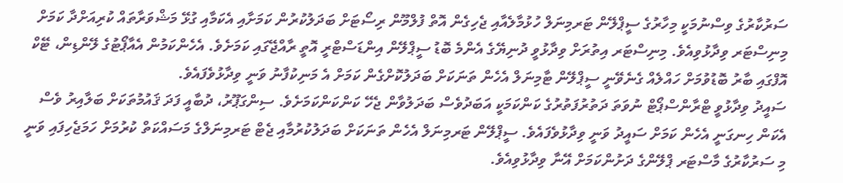ސަރުކާރުގެ ވިސްނުމަކީ މިހާރުގެ ސީޕްލޭން ޓަރމިނަލް ހުޅުމާލެއާއި ޖެހިގެން އޮތް ފުލްމޫން ރިސޯޓަށް ބަދަލުކުރުން ކަމަށާއި އެކަމާއި ގުޅޭ މަޝްވަރާތައް ކުރިއަށްދާ ކަމަށް މިނިސްޓަރ ވިދާޅުވިއެވެ. މިނިސްޓަރ އިތުރަށް ވިދާޅުވީ ދުނިޔޭގެ އެންމެ ބޮޑު ސީޕްލޭން އިންޑަސްޓްރީ އޮތީ ރާއްޖޭގައި ކަމަށެވެ. އެހެންކަމުން އެއާޕޯޓުގެ ލޭންޑިން، ޓޭކް އޮފްގައި ބާރު ބޮޑުވުމަށް ހައްލެއް ގެނެވޭނީ ސީޕްލޭން ޓާމިނަލް އެހެން ތަނަކަށް ބަދަލުކޮށްގެން ކަމަށް އެ މަނިކުފާނު ވަނީ ވިދާޅުވެފައެވެ.
ސައީދު ވިދާޅުވީ ޓްރާންސްޕޯޓް ނުވަތަ ދަތުރުފަތުރުގެ ކަންކަމަކީ އަބަދުވެސް ބަދަލުވާން ޖެހޭ ކަންކަންކަމަށެވެ. ސިންގަޕޫރު، ދުބާއީ ފަދަ ޤައުމުތަކަށް ބަލާއިރު ވެސް އެކަން ހިނގަނީ އެހެން ކަމަށް ސައީދު ވަނީ ވިދާޅުވެފައެވެ. ސީޕްލޭން ޓަރމިނަލް އެހެން ތަނަކަށް ބަދަލުކުރުމާއި ޖެޓް ޓަރމިނަލްގެ މަސައްކަތް ކުރުމަށް ހަމަޖެހިފައި ވަނީ މި ސަރުކާރުގެ މާސްޓަރ ޕްލޭންގެ ދަށުންކަމަށް އޭނާ ވިދާޅުވިއެވެ.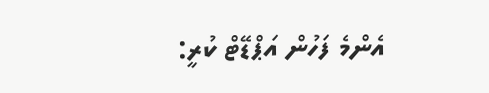އެންމެ ފަހުން އަޕްޑޭޓް ކުރީ: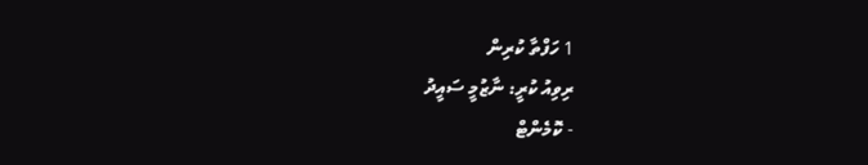1 ހަފްތާ ކުރިން
ރިވިއު ކުރީ: ނާޒުމީ ސައީދު
- ކޮމެންޓް